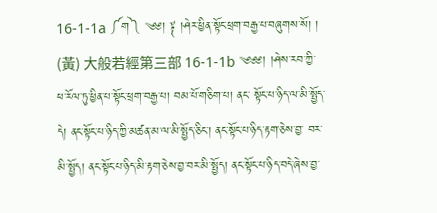16-1-1a ༼ག༽ ༄༅། ༈ །ཤེར་ཕྱིན་སྟོང་ཕྲག་བརྒྱ་པ་བཞུགས་སོ། ། (黃) 大般若經第三部 16-1-1b ༄༅༅། །ཤེས་རབ་ཀྱི་ཕ་རོལ་ཏུ་ཕྱིན་པ་སྟོང་ཕྲག་བརྒྱ་པ། བམ་པོ་གཅིག་པ། ནང་ སྟོང་པ་ཉིད་ལ་མི་སྤྱོད་དེ། ནང་སྟོང་པ་ཉིད་ཀྱི་མཚན་མ་ལ་མི་སྤྱོད་ཅིང་། ནང་སྟོང་པ་ཉིད་རྟག་ཅེས་བྱ་ བར་མི་སྤྱོད། ནང་སྟོང་པ་ཉིད་མི་རྟག་ཅེས་བྱ་བར་མི་སྤྱོད། ནང་སྟོང་པ་ཉིད་བདེ་ཞེས་བྱ་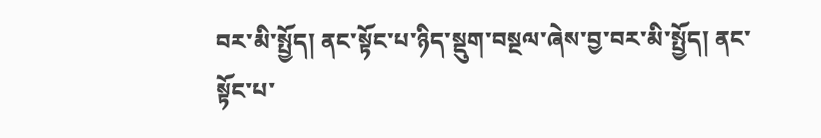བར་མི་སྤྱོད། ནང་སྟོང་པ་ཉིད་སྡུག་བསྔལ་ཞེས་བྱ་བར་མི་སྤྱོད། ནང་སྟོང་པ་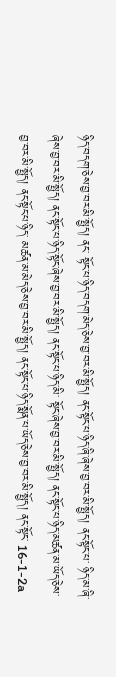ཉིད་བདག་ཅེས་བྱ་བར་མི་སྤྱོད། ནང་ སྟོང་པ་ཉིད་བདག་མེད་ཅེས་བྱ་བར་མི་སྤྱོད། ནང་སྟོང་པ་ཉིད་ཞི་ཞེས་བྱ་བར་མི་སྤྱོད། ནང་སྟོང་པ་ ཉིད་མ་ཞི་ཞེས་བྱ་བར་མི་སྤྱོད། ནང་སྟོང་པ་ཉིད་སྟོང་ཞེས་བྱ་བར་མི་སྤྱོད། ནང་སྟོང་པ་ཉིད་མི་ སྟོང་ཞེས་བྱ་བར་མི་སྤྱོད། ནང་སྟོང་པ་ཉིད་མཚན་མ་ཡོད་ཅེས་བྱ་བར་མི་སྤྱོད། ནང་སྟོང་པ་ཉིད་ མཚན་མ་མེད་ཅེས་བྱ་བར་མི་སྤྱོད། ནང་སྟོང་པ་ཉིད་སྨོན་པ་ཡོད་ཅེས་བྱ་བར་མི་སྤྱོད། ནང་སྟོང་ 16-1-2a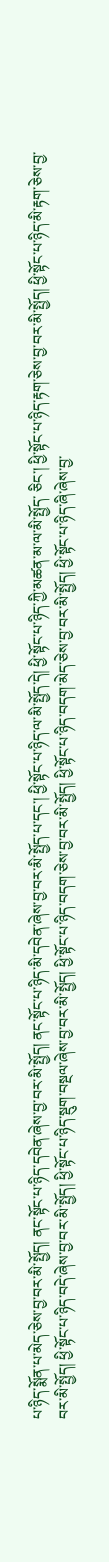པ་ཉིད་སྨོན་པ་མེད་ཅེས་བྱ་བར་མི་སྤྱོད། ནང་སྟོང་པ་ཉིད་དབེན་ཞེས་བྱ་བར་མི་སྤྱོད། ནང་སྟོང་པ་ཉིད་མི་དབེན་ཞེས་བྱ་བར་མི་སྤྱོད་པ་དང་། ཕྱི་སྟོང་པ་ཉིད་ལ་མི་སྤྱོད་དེ། ཕྱི་སྟོང་པ་ཉིད་ཀྱི་མཚན་མ་ལ་མི་སྤྱོད་ ཅིང་། ཕྱི་སྟོང་པ་ཉིད་རྟག་ཅེས་བྱ་བར་མི་སྤྱོད། ཕྱི་སྟོང་པ་ཉིད་མི་རྟག་ཅེས་བྱ་བར་མི་སྤྱོད། ཕྱི་སྟོང་པ་ཉིད་བདེ་ཞེས་བྱ་བར་མི་སྤྱོད། ཕྱི་སྟོང་པ་ཉིད་སྡུག་བསྔལ་ཞེས་བྱ་བར་མི་སྤྱོད། ཕྱི་སྟོང་པ་ཉིད་བདག་ཅེས་བྱ་བར་མི་སྤྱོད། ཕྱི་སྟོང་པ་ཉིད་བདག་མེད་ཅེས་བྱ་བར་མི་སྤྱོད། ཕྱི་སྟོང་པ་ཉིད་ཞི་ཞེས་བྱ་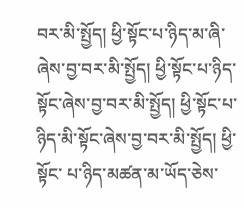བར་མི་སྤྱོད། ཕྱི་སྟོང་པ་ཉིད་མ་ཞི་ཞེས་བྱ་བར་མི་སྤྱོད། ཕྱི་སྟོང་པ་ཉིད་སྟོང་ཞེས་བྱ་བར་མི་སྤྱོད། ཕྱི་སྟོང་པ་ཉིད་མི་སྟོང་ཞེས་བྱ་བར་མི་སྤྱོད། ཕྱི་སྟོང་ པ་ཉིད་མཚན་མ་ཡོད་ཅེས་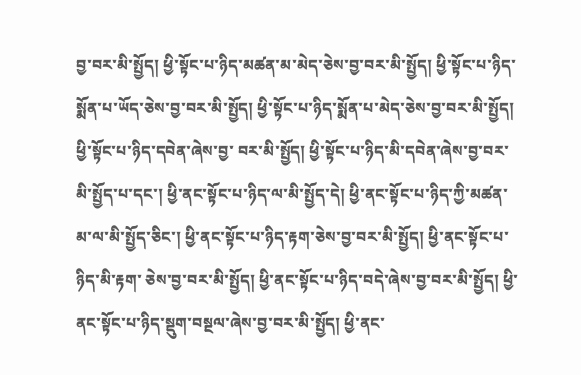བྱ་བར་མི་སྤྱོད། ཕྱི་སྟོང་པ་ཉིད་མཚན་མ་མེད་ཅེས་བྱ་བར་མི་སྤྱོད། ཕྱི་སྟོང་པ་ཉིད་སྨོན་པ་ཡོད་ཅེས་བྱ་བར་མི་སྤྱོད། ཕྱི་སྟོང་པ་ཉིད་སྨོན་པ་མེད་ཅེས་བྱ་བར་མི་སྤྱོད། ཕྱི་སྟོང་པ་ཉིད་དབེན་ཞེས་བྱ་ བར་མི་སྤྱོད། ཕྱི་སྟོང་པ་ཉིད་མི་དབེན་ཞེས་བྱ་བར་མི་སྤྱོད་པ་དང་། ཕྱི་ནང་སྟོང་པ་ཉིད་ལ་མི་སྤྱོད་དེ། ཕྱི་ནང་སྟོང་པ་ཉིད་ཀྱི་མཚན་མ་ལ་མི་སྤྱོད་ཅིང་། ཕྱི་ནང་སྟོང་པ་ཉིད་རྟག་ཅེས་བྱ་བར་མི་སྤྱོད། ཕྱི་ནང་སྟོང་པ་ཉིད་མི་རྟག་ ཅེས་བྱ་བར་མི་སྤྱོད། ཕྱི་ནང་སྟོང་པ་ཉིད་བདེ་ཞེས་བྱ་བར་མི་སྤྱོད། ཕྱི་ནང་སྟོང་པ་ཉིད་སྡུག་བསྔལ་ཞེས་བྱ་བར་མི་སྤྱོད། ཕྱི་ནང་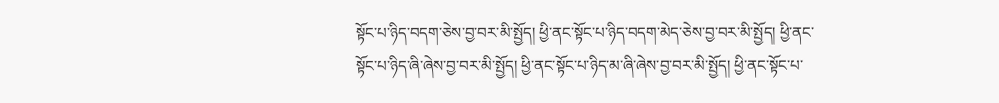སྟོང་པ་ཉིད་བདག་ཅེས་བྱ་བར་མི་སྤྱོད། ཕྱི་ནང་སྟོང་པ་ཉིད་བདག་མེད་ཅེས་བྱ་བར་མི་སྤྱོད། ཕྱི་ནང་ སྟོང་པ་ཉིད་ཞི་ཞེས་བྱ་བར་མི་སྤྱོད། ཕྱི་ནང་སྟོང་པ་ཉིད་མ་ཞི་ཞེས་བྱ་བར་མི་སྤྱོད། ཕྱི་ནང་སྟོང་པ་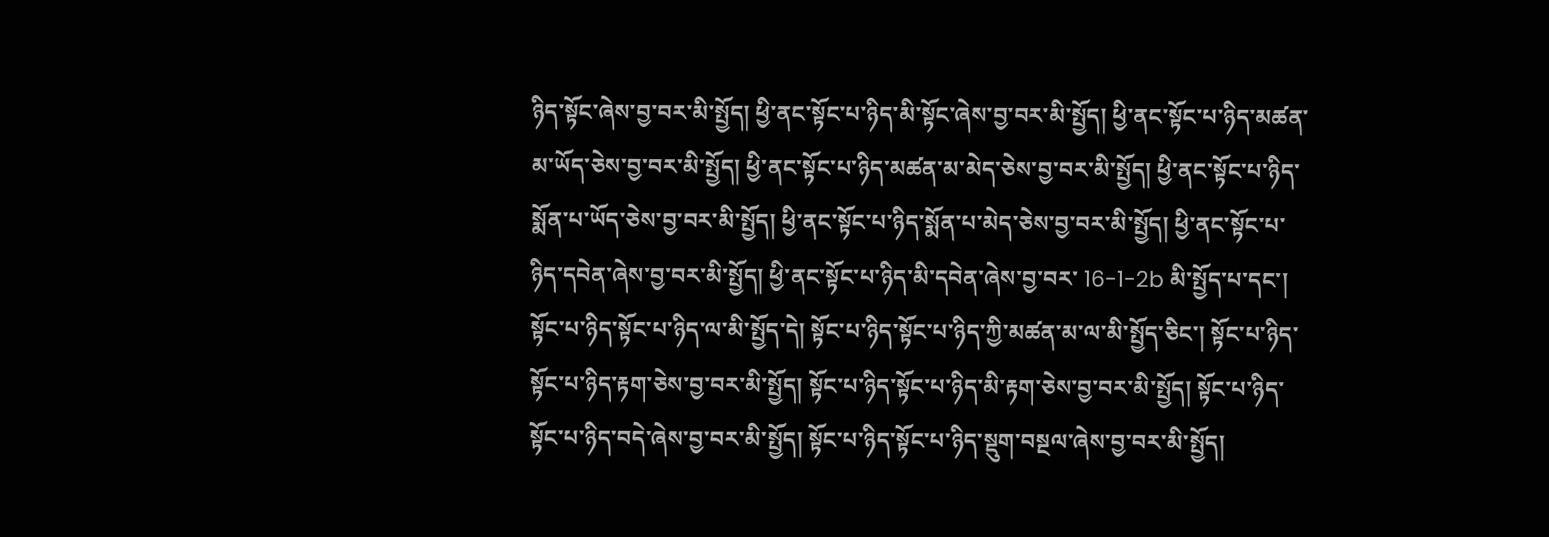ཉིད་སྟོང་ཞེས་བྱ་བར་མི་སྤྱོད། ཕྱི་ནང་སྟོང་པ་ཉིད་མི་སྟོང་ཞེས་བྱ་བར་མི་སྤྱོད། ཕྱི་ནང་སྟོང་པ་ཉིད་མཚན་མ་ཡོད་ཅེས་བྱ་བར་མི་སྤྱོད། ཕྱི་ནང་སྟོང་པ་ཉིད་མཚན་མ་མེད་ཅེས་བྱ་བར་མི་སྤྱོད། ཕྱི་ནང་སྟོང་པ་ཉིད་སྨོན་པ་ཡོད་ཅེས་བྱ་བར་མི་སྤྱོད། ཕྱི་ནང་སྟོང་པ་ཉིད་སྨོན་པ་མེད་ཅེས་བྱ་བར་མི་སྤྱོད། ཕྱི་ནང་སྟོང་པ་ཉིད་དབེན་ཞེས་བྱ་བར་མི་སྤྱོད། ཕྱི་ནང་སྟོང་པ་ཉིད་མི་དབེན་ཞེས་བྱ་བར་ 16-1-2b མི་སྤྱོད་པ་དང་། སྟོང་པ་ཉིད་སྟོང་པ་ཉིད་ལ་མི་སྤྱོད་དེ། སྟོང་པ་ཉིད་སྟོང་པ་ཉིད་ཀྱི་མཚན་མ་ལ་མི་སྤྱོད་ཅིང་། སྟོང་པ་ཉིད་སྟོང་པ་ཉིད་རྟག་ཅེས་བྱ་བར་མི་སྤྱོད། སྟོང་པ་ཉིད་སྟོང་པ་ཉིད་མི་རྟག་ཅེས་བྱ་བར་མི་སྤྱོད། སྟོང་པ་ཉིད་སྟོང་པ་ཉིད་བདེ་ཞེས་བྱ་བར་མི་སྤྱོད། སྟོང་པ་ཉིད་སྟོང་པ་ཉིད་སྡུག་བསྔལ་ཞེས་བྱ་བར་མི་སྤྱོད།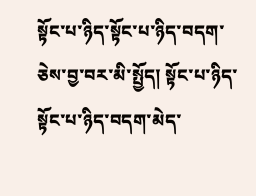སྟོང་པ་ཉིད་སྟོང་པ་ཉིད་བདག་ཅེས་བྱ་བར་མི་སྤྱོད། སྟོང་པ་ཉིད་སྟོང་པ་ཉིད་བདག་མེད་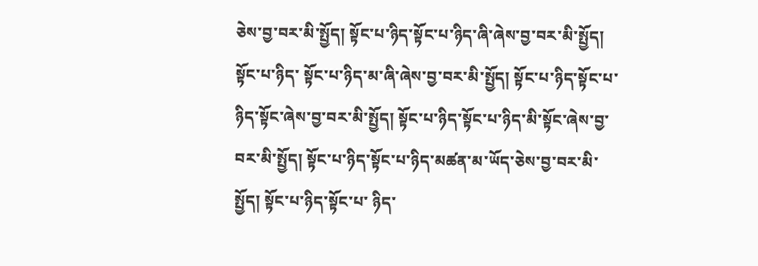ཅེས་བྱ་བར་མི་སྤྱོད། སྟོང་པ་ཉིད་སྟོང་པ་ཉིད་ཞི་ཞེས་བྱ་བར་མི་སྤྱོད། སྟོང་པ་ཉིད་ སྟོང་པ་ཉིད་མ་ཞི་ཞེས་བྱ་བར་མི་སྤྱོད། སྟོང་པ་ཉིད་སྟོང་པ་ཉིད་སྟོང་ཞེས་བྱ་བར་མི་སྤྱོད། སྟོང་པ་ཉིད་སྟོང་པ་ཉིད་མི་སྟོང་ཞེས་བྱ་བར་མི་སྤྱོད། སྟོང་པ་ཉིད་སྟོང་པ་ཉིད་མཚན་མ་ཡོད་ཅེས་བྱ་བར་མི་སྤྱོད། སྟོང་པ་ཉིད་སྟོང་པ་ ཉིད་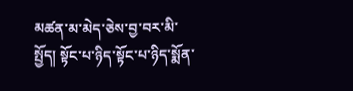མཚན་མ་མེད་ཅེས་བྱ་བར་མི་སྤྱོད། སྟོང་པ་ཉིད་སྟོང་པ་ཉིད་སྨོན་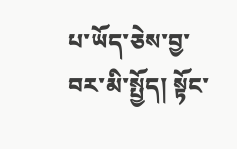པ་ཡོད་ཅེས་བྱ་བར་མི་སྤྱོད། སྟོང་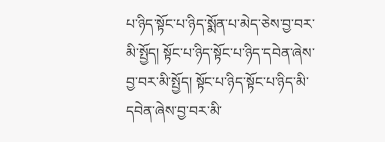པ་ཉིད་སྟོང་པ་ཉིད་སྨོན་པ་མེད་ཅེས་བྱ་བར་མི་སྤྱོད། སྟོང་པ་ཉིད་སྟོང་པ་ཉིད་དབེན་ཞེས་བྱ་བར་མི་སྤྱོད། སྟོང་པ་ཉིད་སྟོང་པ་ཉིད་མི་ དབེན་ཞེས་བྱ་བར་མི་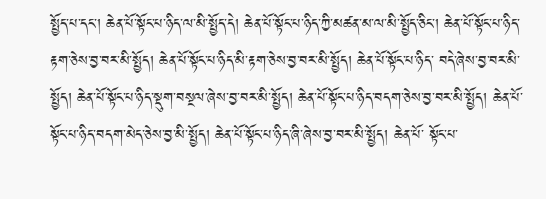སྤྱོད་པ་དང་། ཆེན་པོ་སྟོང་པ་ཉིད་ལ་མི་སྤྱོད་དེ། ཆེན་པོ་སྟོང་པ་ཉིད་ཀྱི་མཚན་མ་ལ་མི་སྤྱོད་ཅིང་། ཆེན་པོ་སྟོང་པ་ཉིད་རྟག་ཅེས་བྱ་བར་མི་སྤྱོད། ཆེན་པོ་སྟོང་པ་ཉིད་མི་རྟག་ཅེས་བྱ་བར་མི་སྤྱོད། ཆེན་པོ་སྟོང་པ་ཉིད་ བདེ་ཞེས་བྱ་བར་མི་སྤྱོད། ཆེན་པོ་སྟོང་པ་ཉིད་སྡུག་བསྔལ་ཞེས་བྱ་བར་མི་སྤྱོད། ཆེན་པོ་སྟོང་པ་ཉིད་བདག་ཅེས་བྱ་བར་མི་སྤྱོད། ཆེན་པོ་སྟོང་པ་ཉིད་བདག་མེད་ཅེས་བྱ་མི་སྤྱོད། ཆེན་པོ་སྟོང་པ་ཉིད་ཞི་ཞེས་བྱ་བར་མི་སྤྱོད། ཆེན་པོ་ སྟོང་པ་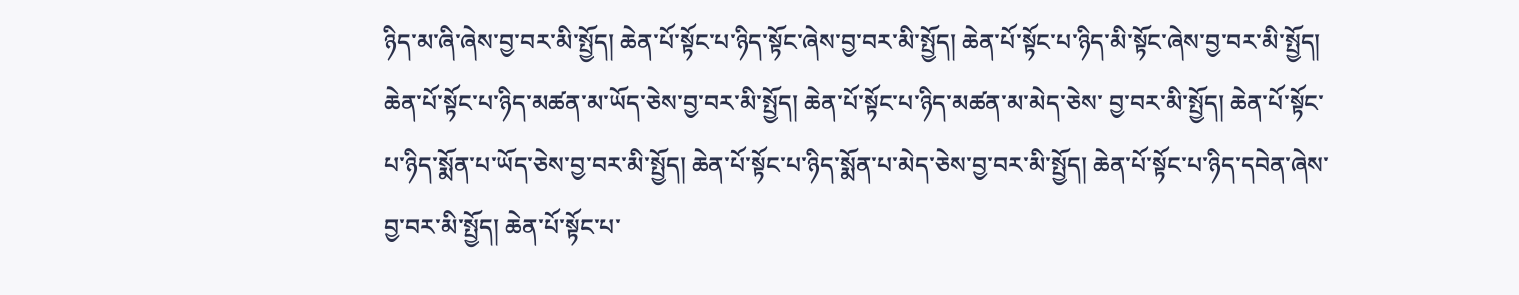ཉིད་མ་ཞི་ཞེས་བྱ་བར་མི་སྤྱོད། ཆེན་པོ་སྟོང་པ་ཉིད་སྟོང་ཞེས་བྱ་བར་མི་སྤྱོད། ཆེན་པོ་སྟོང་པ་ཉིད་མི་སྟོང་ཞེས་བྱ་བར་མི་སྤྱོད། ཆེན་པོ་སྟོང་པ་ཉིད་མཚན་མ་ཡོད་ཅེས་བྱ་བར་མི་སྤྱོད། ཆེན་པོ་སྟོང་པ་ཉིད་མཚན་མ་མེད་ཅེས་ བྱ་བར་མི་སྤྱོད། ཆེན་པོ་སྟོང་པ་ཉིད་སྨོན་པ་ཡོད་ཅེས་བྱ་བར་མི་སྤྱོད། ཆེན་པོ་སྟོང་པ་ཉིད་སྨོན་པ་མེད་ཅེས་བྱ་བར་མི་སྤྱོད། ཆེན་པོ་སྟོང་པ་ཉིད་དབེན་ཞེས་བྱ་བར་མི་སྤྱོད། ཆེན་པོ་སྟོང་པ་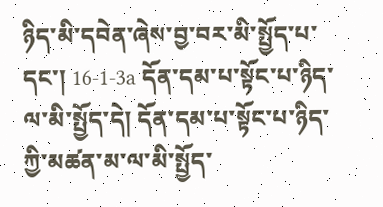ཉིད་མི་དབེན་ཞེས་བྱ་བར་མི་སྤྱོད་པ་དང་། 16-1-3a དོན་དམ་པ་སྟོང་པ་ཉིད་ལ་མི་སྤྱོད་དེ། དོན་དམ་པ་སྟོང་པ་ཉིད་ཀྱི་མཚན་མ་ལ་མི་སྤྱོད་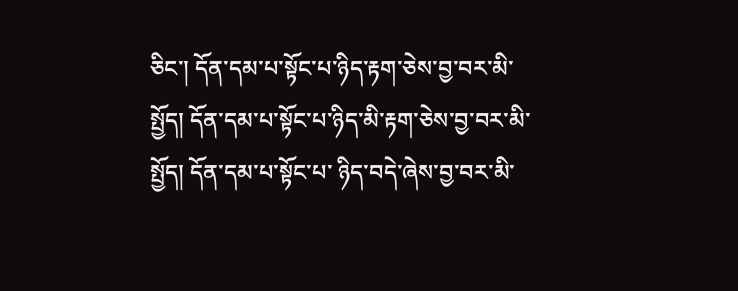ཅིང་། དོན་དམ་པ་སྟོང་པ་ཉིད་རྟག་ཅེས་བྱ་བར་མི་སྤྱོད། དོན་དམ་པ་སྟོང་པ་ཉིད་མི་རྟག་ཅེས་བྱ་བར་མི་སྤྱོད། དོན་དམ་པ་སྟོང་པ་ ཉིད་བདེ་ཞེས་བྱ་བར་མི་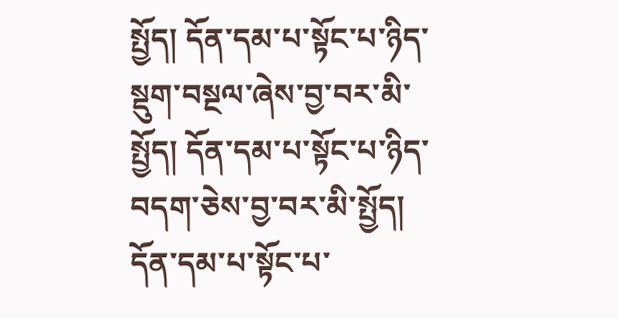སྤྱོད། དོན་དམ་པ་སྟོང་པ་ཉིད་སྡུག་བསྔལ་ཞེས་བྱ་བར་མི་སྤྱོད། དོན་དམ་པ་སྟོང་པ་ཉིད་བདག་ཅེས་བྱ་བར་མི་སྤྱོད། དོན་དམ་པ་སྟོང་པ་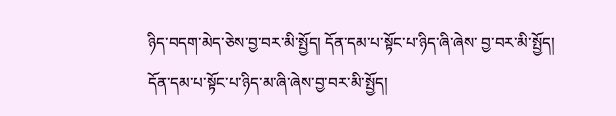ཉིད་བདག་མེད་ཅེས་བྱ་བར་མི་སྤྱོད། དོན་དམ་པ་སྟོང་པ་ཉིད་ཞི་ཞེས་ བྱ་བར་མི་སྤྱོད། དོན་དམ་པ་སྟོང་པ་ཉིད་མ་ཞི་ཞེས་བྱ་བར་མི་སྤྱོད།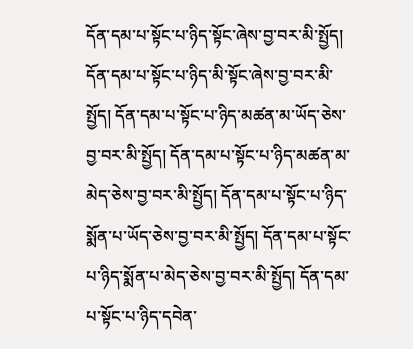དོན་དམ་པ་སྟོང་པ་ཉིད་སྟོང་ཞེས་བྱ་བར་མི་སྤྱོད། དོན་དམ་པ་སྟོང་པ་ཉིད་མི་སྟོང་ཞེས་བྱ་བར་མི་སྤྱོད། དོན་དམ་པ་སྟོང་པ་ཉིད་མཚན་མ་ཡོད་ཅེས་བྱ་བར་མི་སྤྱོད། དོན་དམ་པ་སྟོང་པ་ཉིད་མཚན་མ་མེད་ཅེས་བྱ་བར་མི་སྤྱོད། དོན་དམ་པ་སྟོང་པ་ཉིད་སྨོན་པ་ཡོད་ཅེས་བྱ་བར་མི་སྤྱོད། དོན་དམ་པ་སྟོང་པ་ཉིད་སྨོན་པ་མེད་ཅེས་བྱ་བར་མི་སྤྱོད། དོན་དམ་པ་སྟོང་པ་ཉིད་དབེན་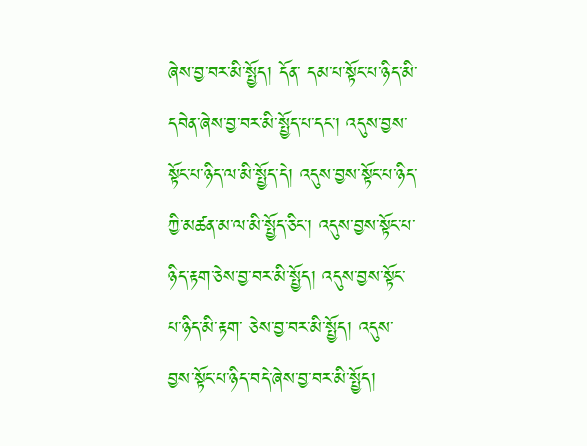ཞེས་བྱ་བར་མི་སྤྱོད། དོན་ དམ་པ་སྟོང་པ་ཉིད་མི་དབེན་ཞེས་བྱ་བར་མི་སྤྱོད་པ་དང་། འདུས་བྱས་སྟོང་པ་ཉིད་ལ་མི་སྤྱོད་དེ། འདུས་བྱས་སྟོང་པ་ཉིད་ཀྱི་མཚན་མ་ལ་མི་སྤྱོད་ཅིང་། འདུས་བྱས་སྟོང་པ་ཉིད་རྟག་ཅེས་བྱ་བར་མི་སྤྱོད། འདུས་བྱས་སྟོང་པ་ཉིད་མི་རྟག་ ཅེས་བྱ་བར་མི་སྤྱོད། འདུས་བྱས་སྟོང་པ་ཉིད་བདེ་ཞེས་བྱ་བར་མི་སྤྱོད།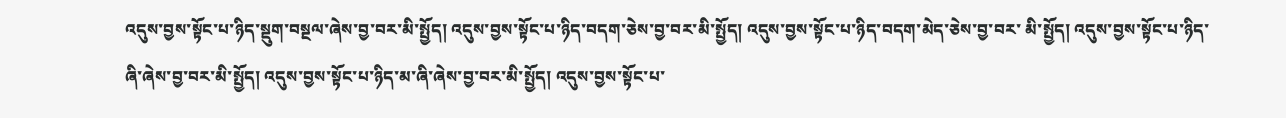འདུས་བྱས་སྟོང་པ་ཉིད་སྡུག་བསྔལ་ཞེས་བྱ་བར་མི་སྤྱོད། འདུས་བྱས་སྟོང་པ་ཉིད་བདག་ཅེས་བྱ་བར་མི་སྤྱོད། འདུས་བྱས་སྟོང་པ་ཉིད་བདག་མེད་ཅེས་བྱ་བར་ མི་སྤྱོད། འདུས་བྱས་སྟོང་པ་ཉིད་ཞི་ཞེས་བྱ་བར་མི་སྤྱོད། འདུས་བྱས་སྟོང་པ་ཉིད་མ་ཞི་ཞེས་བྱ་བར་མི་སྤྱོད། འདུས་བྱས་སྟོང་པ་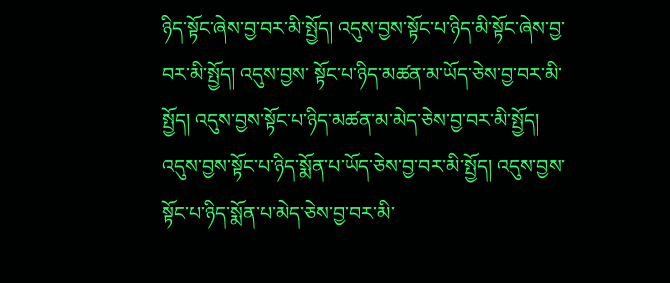ཉིད་སྟོང་ཞེས་བྱ་བར་མི་སྤྱོད། འདུས་བྱས་སྟོང་པ་ཉིད་མི་སྟོང་ཞེས་བྱ་བར་མི་སྤྱོད། འདུས་བྱས་ སྟོང་པ་ཉིད་མཚན་མ་ཡོད་ཅེས་བྱ་བར་མི་སྤྱོད། འདུས་བྱས་སྟོང་པ་ཉིད་མཚན་མ་མེད་ཅེས་བྱ་བར་མི་སྤྱོད། འདུས་བྱས་སྟོང་པ་ཉིད་སྨོན་པ་ཡོད་ཅེས་བྱ་བར་མི་སྤྱོད། འདུས་བྱས་སྟོང་པ་ཉིད་སྨོན་པ་མེད་ཅེས་བྱ་བར་མི་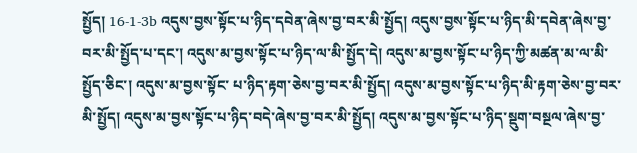སྤྱོད། 16-1-3b འདུས་བྱས་སྟོང་པ་ཉིད་དབེན་ཞེས་བྱ་བར་མི་སྤྱོད། འདུས་བྱས་སྟོང་པ་ཉིད་མི་དབེན་ཞེས་བྱ་བར་མི་སྤྱོད་པ་དང་། འདུས་མ་བྱས་སྟོང་པ་ཉིད་ལ་མི་སྤྱོད་དེ། འདུས་མ་བྱས་སྟོང་པ་ཉིད་ཀྱི་མཚན་མ་ལ་མི་སྤྱོད་ཅིང་། འདུས་མ་བྱས་སྟོང་ པ་ཉིད་རྟག་ཅེས་བྱ་བར་མི་སྤྱོད། འདུས་མ་བྱས་སྟོང་པ་ཉིད་མི་རྟག་ཅེས་བྱ་བར་མི་སྤྱོད། འདུས་མ་བྱས་སྟོང་པ་ཉིད་བདེ་ཞེས་བྱ་བར་མི་སྤྱོད། འདུས་མ་བྱས་སྟོང་པ་ཉིད་སྡུག་བསྔལ་ཞེས་བྱ་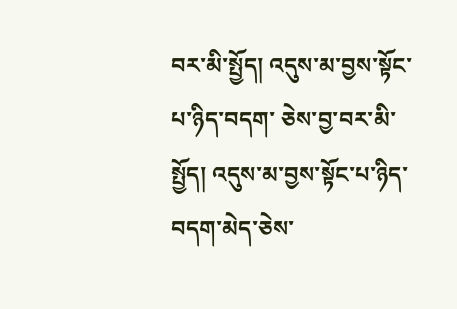བར་མི་སྤྱོད། འདུས་མ་བྱས་སྟོང་པ་ཉིད་བདག་ ཅེས་བྱ་བར་མི་སྤྱོད། འདུས་མ་བྱས་སྟོང་པ་ཉིད་བདག་མེད་ཅེས་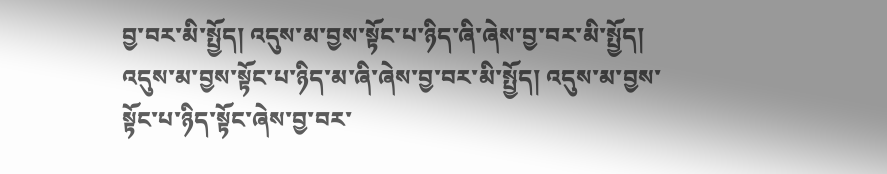བྱ་བར་མི་སྤྱོད། འདུས་མ་བྱས་སྟོང་པ་ཉིད་ཞི་ཞེས་བྱ་བར་མི་སྤྱོད། འདུས་མ་བྱས་སྟོང་པ་ཉིད་མ་ཞི་ཞེས་བྱ་བར་མི་སྤྱོད། འདུས་མ་བྱས་སྟོང་པ་ཉིད་སྟོང་ཞེས་བྱ་བར་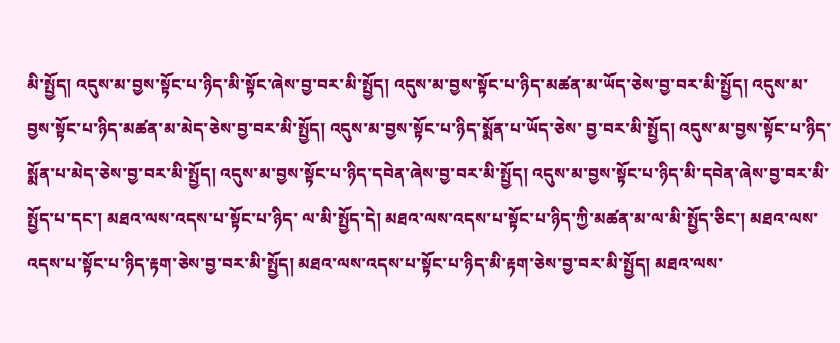མི་སྤྱོད། འདུས་མ་བྱས་སྟོང་པ་ཉིད་མི་སྟོང་ཞེས་བྱ་བར་མི་སྤྱོད། འདུས་མ་བྱས་སྟོང་པ་ཉིད་མཚན་མ་ཡོད་ཅེས་བྱ་བར་མི་སྤྱོད། འདུས་མ་བྱས་སྟོང་པ་ཉིད་མཚན་མ་མེད་ཅེས་བྱ་བར་མི་སྤྱོད། འདུས་མ་བྱས་སྟོང་པ་ཉིད་སྨོན་པ་ཡོད་ཅེས་ བྱ་བར་མི་སྤྱོད། འདུས་མ་བྱས་སྟོང་པ་ཉིད་སྨོན་པ་མེད་ཅེས་བྱ་བར་མི་སྤྱོད། འདུས་མ་བྱས་སྟོང་པ་ཉིད་དབེན་ཞེས་བྱ་བར་མི་སྤྱོད། འདུས་མ་བྱས་སྟོང་པ་ཉིད་མི་དབེན་ཞེས་བྱ་བར་མི་སྤྱོད་པ་དང་། མཐའ་ལས་འདས་པ་སྟོང་པ་ཉིད་ ལ་མི་སྤྱོད་དེ། མཐའ་ལས་འདས་པ་སྟོང་པ་ཉིད་ཀྱི་མཚན་མ་ལ་མི་སྤྱོད་ཅིང་། མཐའ་ལས་འདས་པ་སྟོང་པ་ཉིད་རྟག་ཅེས་བྱ་བར་མི་སྤྱོད། མཐའ་ལས་འདས་པ་སྟོང་པ་ཉིད་མི་རྟག་ཅེས་བྱ་བར་མི་སྤྱོད། མཐའ་ལས་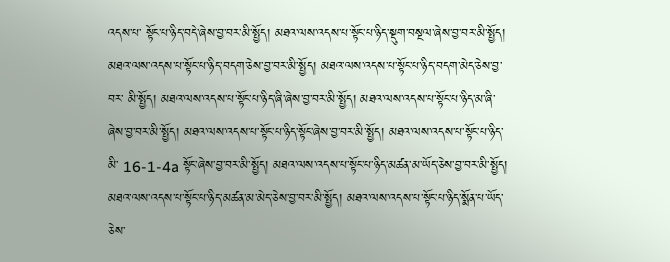འདས་པ་ སྟོང་པ་ཉིད་བདེ་ཞེས་བྱ་བར་མི་སྤྱོད། མཐའ་ལས་འདས་པ་སྟོང་པ་ཉིད་སྡུག་བསྔལ་ཞེས་བྱ་བར་མི་སྤྱོད། མཐའ་ལས་འདས་པ་སྟོང་པ་ཉིད་བདག་ཅེས་བྱ་བར་མི་སྤྱོད། མཐའ་ལས་འདས་པ་སྟོང་པ་ཉིད་བདག་མེད་ཅེས་བྱ་བར་ མི་སྤྱོད། མཐའ་ལས་འདས་པ་སྟོང་པ་ཉིད་ཞི་ཞེས་བྱ་བར་མི་སྤྱོད། མཐའ་ལས་འདས་པ་སྟོང་པ་ཉིད་མ་ཞི་ཞེས་བྱ་བར་མི་སྤྱོད། མཐའ་ལས་འདས་པ་སྟོང་པ་ཉིད་སྟོང་ཞེས་བྱ་བར་མི་སྤྱོད། མཐའ་ལས་འདས་པ་སྟོང་པ་ཉིད་མི་ 16-1-4a སྟོང་ཞེས་བྱ་བར་མི་སྤྱོད། མཐའ་ལས་འདས་པ་སྟོང་པ་ཉིད་མཚན་མ་ཡོད་ཅེས་བྱ་བར་མི་སྤྱོད། མཐའ་ལས་འདས་པ་སྟོང་པ་ཉིད་མཚན་མ་མེད་ཅེས་བྱ་བར་མི་སྤྱོད། མཐའ་ལས་འདས་པ་སྟོང་པ་ཉིད་སྨོན་པ་ཡོད་ ཅེས་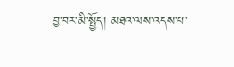བྱ་བར་མི་སྤྱོད། མཐའ་ལས་འདས་པ་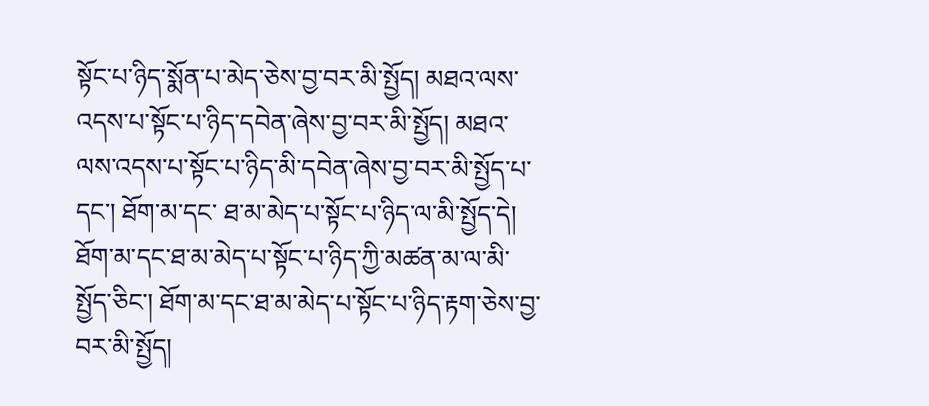སྟོང་པ་ཉིད་སྨོན་པ་མེད་ཅེས་བྱ་བར་མི་སྤྱོད། མཐའ་ལས་འདས་པ་སྟོང་པ་ཉིད་དབེན་ཞེས་བྱ་བར་མི་སྤྱོད། མཐའ་ལས་འདས་པ་སྟོང་པ་ཉིད་མི་དབེན་ཞེས་བྱ་བར་མི་སྤྱོད་པ་དང་། ཐོག་མ་དང་ ཐ་མ་མེད་པ་སྟོང་པ་ཉིད་ལ་མི་སྤྱོད་དེ། ཐོག་མ་དང་ཐ་མ་མེད་པ་སྟོང་པ་ཉིད་ཀྱི་མཚན་མ་ལ་མི་སྤྱོད་ཅིང་། ཐོག་མ་དང་ཐ་མ་མེད་པ་སྟོང་པ་ཉིད་རྟག་ཅེས་བྱ་བར་མི་སྤྱོད།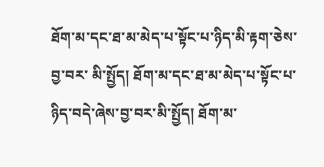ཐོག་མ་དང་ཐ་མ་མེད་པ་སྟོང་པ་ཉིད་མི་རྟག་ཅེས་བྱ་བར་ མི་སྤྱོད། ཐོག་མ་དང་ཐ་མ་མེད་པ་སྟོང་པ་ཉིད་བདེ་ཞེས་བྱ་བར་མི་སྤྱོད། ཐོག་མ་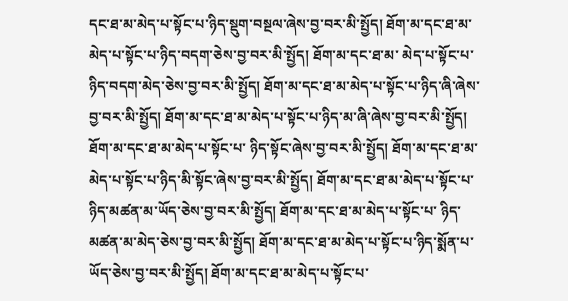དང་ཐ་མ་མེད་པ་སྟོང་པ་ཉིད་སྡུག་བསྔལ་ཞེས་བྱ་བར་མི་སྤྱོད། ཐོག་མ་དང་ཐ་མ་མེད་པ་སྟོང་པ་ཉིད་བདག་ཅེས་བྱ་བར་མི་སྤྱོད། ཐོག་མ་དང་ཐ་མ་ མེད་པ་སྟོང་པ་ཉིད་བདག་མེད་ཅེས་བྱ་བར་མི་སྤྱོད། ཐོག་མ་དང་ཐ་མ་མེད་པ་སྟོང་པ་ཉིད་ཞི་ཞེས་བྱ་བར་མི་སྤྱོད། ཐོག་མ་དང་ཐ་མ་མེད་པ་སྟོང་པ་ཉིད་མ་ཞི་ཞེས་བྱ་བར་མི་སྤྱོད། ཐོག་མ་དང་ཐ་མ་མེད་པ་སྟོང་པ་ ཉིད་སྟོང་ཞེས་བྱ་བར་མི་སྤྱོད། ཐོག་མ་དང་ཐ་མ་མེད་པ་སྟོང་པ་ཉིད་མི་སྟོང་ཞེས་བྱ་བར་མི་སྤྱོད། ཐོག་མ་དང་ཐ་མ་མེད་པ་སྟོང་པ་ཉིད་མཚན་མ་ཡོད་ཅེས་བྱ་བར་མི་སྤྱོད། ཐོག་མ་དང་ཐ་མ་མེད་པ་སྟོང་པ་ ཉིད་མཚན་མ་མེད་ཅེས་བྱ་བར་མི་སྤྱོད། ཐོག་མ་དང་ཐ་མ་མེད་པ་སྟོང་པ་ཉིད་སྨོན་པ་ཡོད་ཅེས་བྱ་བར་མི་སྤྱོད། ཐོག་མ་དང་ཐ་མ་མེད་པ་སྟོང་པ་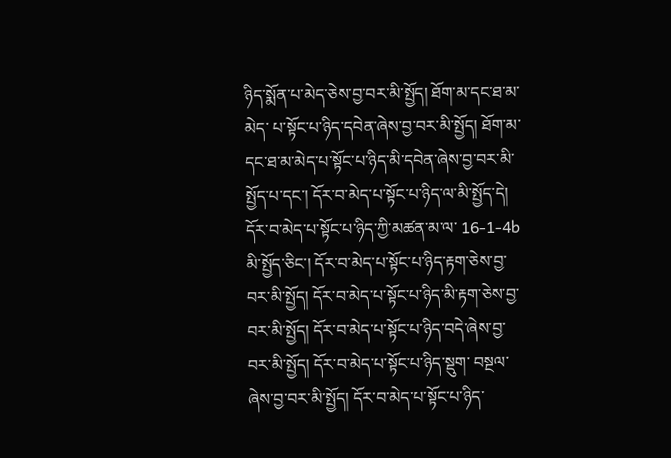ཉིད་སྨོན་པ་མེད་ཅེས་བྱ་བར་མི་སྤྱོད། ཐོག་མ་དང་ཐ་མ་མེད་ པ་སྟོང་པ་ཉིད་དབེན་ཞེས་བྱ་བར་མི་སྤྱོད། ཐོག་མ་དང་ཐ་མ་མེད་པ་སྟོང་པ་ཉིད་མི་དབེན་ཞེས་བྱ་བར་མི་སྤྱོད་པ་དང་། དོར་བ་མེད་པ་སྟོང་པ་ཉིད་ལ་མི་སྤྱོད་དེ། དོར་བ་མེད་པ་སྟོང་པ་ཉིད་ཀྱི་མཚན་མ་ལ་ 16-1-4b མི་སྤྱོད་ཅིང་། དོར་བ་མེད་པ་སྟོང་པ་ཉིད་རྟག་ཅེས་བྱ་བར་མི་སྤྱོད། དོར་བ་མེད་པ་སྟོང་པ་ཉིད་མི་རྟག་ཅེས་བྱ་བར་མི་སྤྱོད། དོར་བ་མེད་པ་སྟོང་པ་ཉིད་བདེ་ཞེས་བྱ་བར་མི་སྤྱོད། དོར་བ་མེད་པ་སྟོང་པ་ཉིད་སྡུག་ བསྔལ་ཞེས་བྱ་བར་མི་སྤྱོད། དོར་བ་མེད་པ་སྟོང་པ་ཉིད་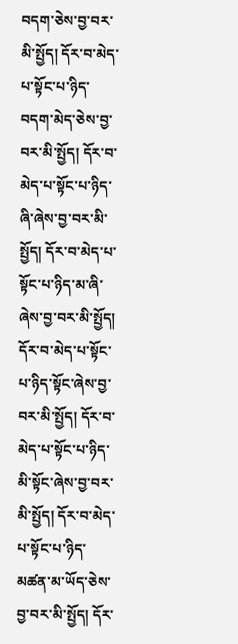བདག་ཅེས་བྱ་བར་མི་སྤྱོད། དོར་བ་མེད་པ་སྟོང་པ་ཉིད་བདག་མེད་ཅེས་བྱ་བར་མི་སྤྱོད། དོར་བ་མེད་པ་སྟོང་པ་ཉིད་ཞི་ཞེས་བྱ་བར་མི་སྤྱོད། དོར་བ་མེད་པ་ སྟོང་པ་ཉིད་མ་ཞི་ཞེས་བྱ་བར་མི་སྤྱོད། དོར་བ་མེད་པ་སྟོང་པ་ཉིད་སྟོང་ཞེས་བྱ་བར་མི་སྤྱོད། དོར་བ་མེད་པ་སྟོང་པ་ཉིད་མི་སྟོང་ཞེས་བྱ་བར་མི་སྤྱོད། དོར་བ་མེད་པ་སྟོང་པ་ཉིད་མཚན་མ་ཡོད་ཅེས་བྱ་བར་མི་སྤྱོད། དོར་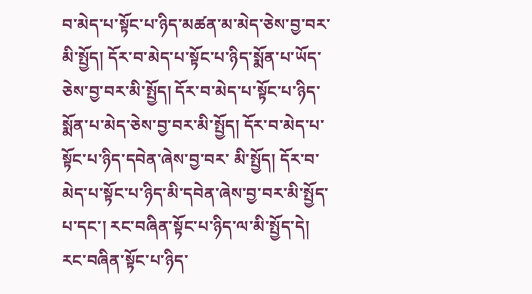བ་མེད་པ་སྟོང་པ་ཉིད་མཚན་མ་མེད་ཅེས་བྱ་བར་མི་སྤྱོད། དོར་བ་མེད་པ་སྟོང་པ་ཉིད་སྨོན་པ་ཡོད་ཅེས་བྱ་བར་མི་སྤྱོད། དོར་བ་མེད་པ་སྟོང་པ་ཉིད་སྨོན་པ་མེད་ཅེས་བྱ་བར་མི་སྤྱོད། དོར་བ་མེད་པ་སྟོང་པ་ཉིད་དབེན་ཞེས་བྱ་བར་ མི་སྤྱོད། དོར་བ་མེད་པ་སྟོང་པ་ཉིད་མི་དབེན་ཞེས་བྱ་བར་མི་སྤྱོད་པ་དང་། རང་བཞིན་སྟོང་པ་ཉིད་ལ་མི་སྤྱོད་དེ། རང་བཞིན་སྟོང་པ་ཉིད་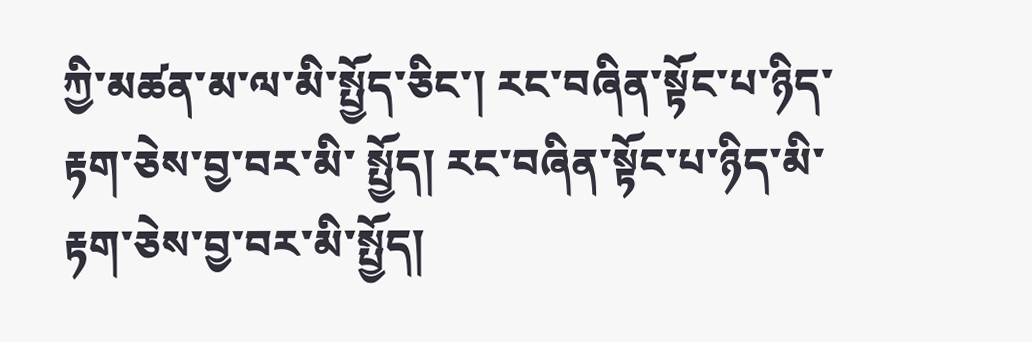ཀྱི་མཚན་མ་ལ་མི་སྤྱོད་ཅིང་། རང་བཞིན་སྟོང་པ་ཉིད་རྟག་ཅེས་བྱ་བར་མི་ སྤྱོད། རང་བཞིན་སྟོང་པ་ཉིད་མི་རྟག་ཅེས་བྱ་བར་མི་སྤྱོད།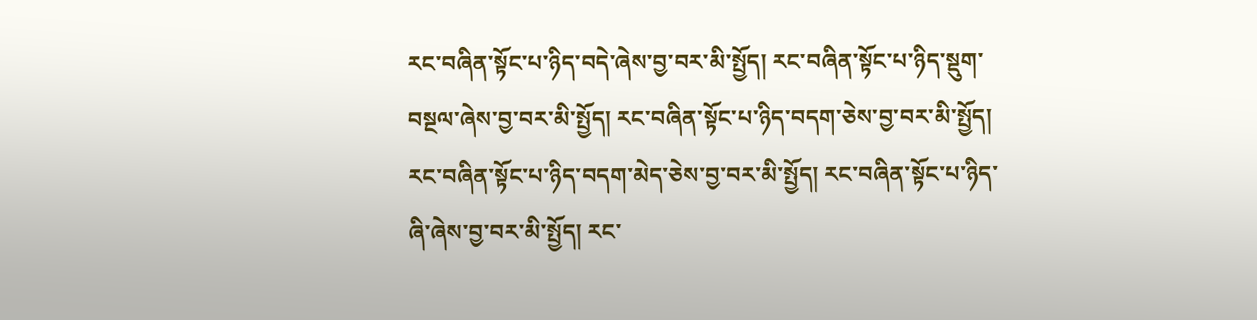རང་བཞིན་སྟོང་པ་ཉིད་བདེ་ཞེས་བྱ་བར་མི་སྤྱོད། རང་བཞིན་སྟོང་པ་ཉིད་སྡུག་བསྔལ་ཞེས་བྱ་བར་མི་སྤྱོད། རང་བཞིན་སྟོང་པ་ཉིད་བདག་ཅེས་བྱ་བར་མི་སྤྱོད། རང་བཞིན་སྟོང་པ་ཉིད་བདག་མེད་ཅེས་བྱ་བར་མི་སྤྱོད། རང་བཞིན་སྟོང་པ་ཉིད་ཞི་ཞེས་བྱ་བར་མི་སྤྱོད། རང་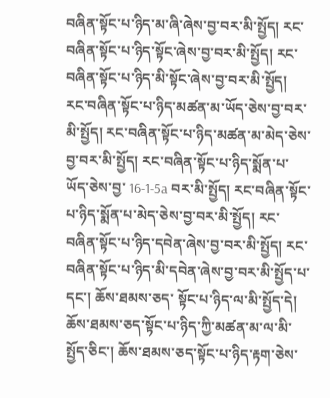བཞིན་སྟོང་པ་ཉིད་མ་ཞི་ཞེས་བྱ་བར་མི་སྤྱོད། རང་བཞིན་སྟོང་པ་ཉིད་སྟོང་ཞེས་བྱ་བར་མི་སྤྱོད། རང་ བཞིན་སྟོང་པ་ཉིད་མི་སྟོང་ཞེས་བྱ་བར་མི་སྤྱོད། རང་བཞིན་སྟོང་པ་ཉིད་མཚན་མ་ཡོད་ཅེས་བྱ་བར་མི་སྤྱོད། རང་བཞིན་སྟོང་པ་ཉིད་མཚན་མ་མེད་ཅེས་བྱ་བར་མི་སྤྱོད། རང་བཞིན་སྟོང་པ་ཉིད་སྨོན་པ་ཡོད་ཅེས་བྱ་ 16-1-5a བར་མི་སྤྱོད། རང་བཞིན་སྟོང་པ་ཉིད་སྨོན་པ་མེད་ཅེས་བྱ་བར་མི་སྤྱོད། རང་བཞིན་སྟོང་པ་ཉིད་དབེན་ཞེས་བྱ་བར་མི་སྤྱོད། རང་བཞིན་སྟོང་པ་ཉིད་མི་དབེན་ཞེས་བྱ་བར་མི་སྤྱོད་པ་དང་། ཆོས་ཐམས་ཅད་ སྟོང་པ་ཉིད་ལ་མི་སྤྱོད་དེ། ཆོས་ཐམས་ཅད་སྟོང་པ་ཉིད་ཀྱི་མཚན་མ་ལ་མི་སྤྱོད་ཅིང་། ཆོས་ཐམས་ཅད་སྟོང་པ་ཉིད་རྟག་ཅེས་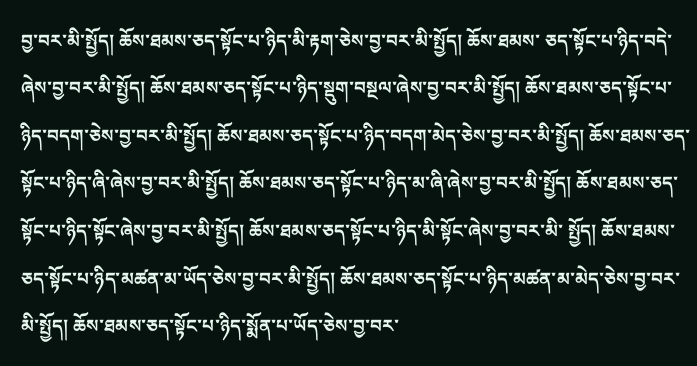བྱ་བར་མི་སྤྱོད། ཆོས་ཐམས་ཅད་སྟོང་པ་ཉིད་མི་རྟག་ཅེས་བྱ་བར་མི་སྤྱོད། ཆོས་ཐམས་ ཅད་སྟོང་པ་ཉིད་བདེ་ཞེས་བྱ་བར་མི་སྤྱོད། ཆོས་ཐམས་ཅད་སྟོང་པ་ཉིད་སྡུག་བསྔལ་ཞེས་བྱ་བར་མི་སྤྱོད། ཆོས་ཐམས་ཅད་སྟོང་པ་ཉིད་བདག་ཅེས་བྱ་བར་མི་སྤྱོད། ཆོས་ཐམས་ཅད་སྟོང་པ་ཉིད་བདག་མེད་ཅེས་བྱ་བར་མི་སྤྱོད། ཆོས་ཐམས་ཅད་སྟོང་པ་ཉིད་ཞི་ཞེས་བྱ་བར་མི་སྤྱོད། ཆོས་ཐམས་ཅད་སྟོང་པ་ཉིད་མ་ཞི་ཞེས་བྱ་བར་མི་སྤྱོད། ཆོས་ཐམས་ཅད་སྟོང་པ་ཉིད་སྟོང་ཞེས་བྱ་བར་མི་སྤྱོད། ཆོས་ཐམས་ཅད་སྟོང་པ་ཉིད་མི་སྟོང་ཞེས་བྱ་བར་མི་ སྤྱོད། ཆོས་ཐམས་ཅད་སྟོང་པ་ཉིད་མཚན་མ་ཡོད་ཅེས་བྱ་བར་མི་སྤྱོད། ཆོས་ཐམས་ཅད་སྟོང་པ་ཉིད་མཚན་མ་མེད་ཅེས་བྱ་བར་མི་སྤྱོད། ཆོས་ཐམས་ཅད་སྟོང་པ་ཉིད་སྨོན་པ་ཡོད་ཅེས་བྱ་བར་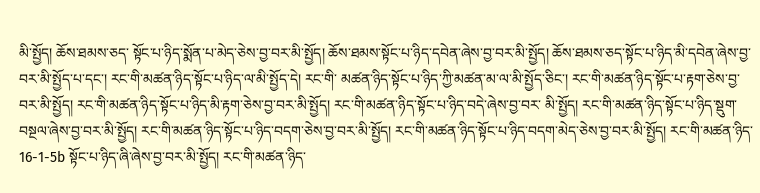མི་སྤྱོད། ཆོས་ཐམས་ཅད་ སྟོང་པ་ཉིད་སྨོན་པ་མེད་ཅེས་བྱ་བར་མི་སྤྱོད། ཆོས་ཐམས་སྟོང་པ་ཉིད་དབེན་ཞེས་བྱ་བར་མི་སྤྱོད། ཆོས་ཐམས་ཅད་སྟོང་པ་ཉིད་མི་དབེན་ཞེས་བྱ་བར་མི་སྤྱོད་པ་དང་། རང་གི་མཚན་ཉིད་སྟོང་པ་ཉིད་ལ་མི་སྤྱོད་དེ། རང་གི་ མཚན་ཉིད་སྟོང་པ་ཉིད་ཀྱི་མཚན་མ་ལ་མི་སྤྱོད་ཅིང་། རང་གི་མཚན་ཉིད་སྟོང་པ་རྟག་ཅེས་བྱ་བར་མི་སྤྱོད། རང་གི་མཚན་ཉིད་སྟོང་པ་ཉིད་མི་རྟག་ཅེས་བྱ་བར་མི་སྤྱོད། རང་གི་མཚན་ཉིད་སྟོང་པ་ཉིད་བདེ་ཞེས་བྱ་བར་ མི་སྤྱོད། རང་གི་མཚན་ཉིད་སྟོང་པ་ཉིད་སྡུག་བསྔལ་ཞེས་བྱ་བར་མི་སྤྱོད། རང་གི་མཚན་ཉིད་སྟོང་པ་ཉིད་བདག་ཅེས་བྱ་བར་མི་སྤྱོད། རང་གི་མཚན་ཉིད་སྟོང་པ་ཉིད་བདག་མེད་ཅེས་བྱ་བར་མི་སྤྱོད། རང་གི་མཚན་ཉིད་ 16-1-5b སྟོང་པ་ཉིད་ཞི་ཞེས་བྱ་བར་མི་སྤྱོད། རང་གི་མཚན་ཉིད་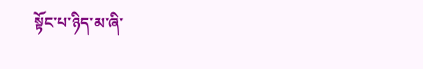སྟོང་པ་ཉིད་མ་ཞི་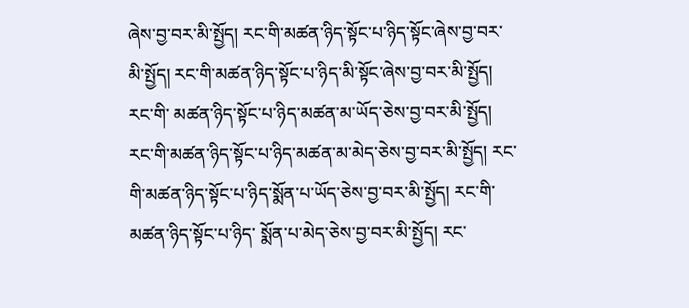ཞེས་བྱ་བར་མི་སྤྱོད། རང་གི་མཚན་ཉིད་སྟོང་པ་ཉིད་སྟོང་ཞེས་བྱ་བར་མི་སྤྱོད། རང་གི་མཚན་ཉིད་སྟོང་པ་ཉིད་མི་སྟོང་ཞེས་བྱ་བར་མི་སྤྱོད། རང་གི་ མཚན་ཉིད་སྟོང་པ་ཉིད་མཚན་མ་ཡོད་ཅེས་བྱ་བར་མི་སྤྱོད། རང་གི་མཚན་ཉིད་སྟོང་པ་ཉིད་མཚན་མ་མེད་ཅེས་བྱ་བར་མི་སྤྱོད། རང་གི་མཚན་ཉིད་སྟོང་པ་ཉིད་སྨོན་པ་ཡོད་ཅེས་བྱ་བར་མི་སྤྱོད། རང་གི་མཚན་ཉིད་སྟོང་པ་ཉིད་ སྨོན་པ་མེད་ཅེས་བྱ་བར་མི་སྤྱོད། རང་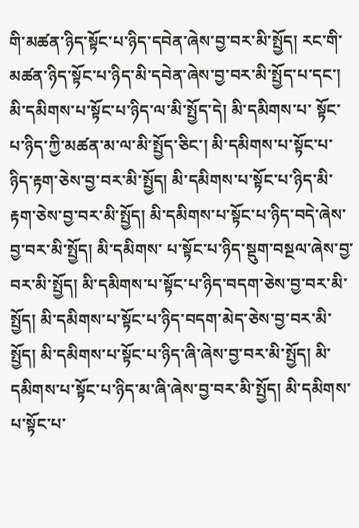གི་མཚན་ཉིད་སྟོང་པ་ཉིད་དབེན་ཞེས་བྱ་བར་མི་སྤྱོད། རང་གི་མཚན་ཉིད་སྟོང་པ་ཉིད་མི་དབེན་ཞེས་བྱ་བར་མི་སྤྱོད་པ་དང་། མི་དམིགས་པ་སྟོང་པ་ཉིད་ལ་མི་སྤྱོད་དེ། མི་དམིགས་པ་ སྟོང་པ་ཉིད་ཀྱི་མཚན་མ་ལ་མི་སྤྱོད་ཅིང་། མི་དམིགས་པ་སྟོང་པ་ཉིད་རྟག་ཅེས་བྱ་བར་མི་སྤྱོད། མི་དམིགས་པ་སྟོང་པ་ཉིད་མི་རྟག་ཅེས་བྱ་བར་མི་སྤྱོད། མི་དམིགས་པ་སྟོང་པ་ཉིད་བདེ་ཞེས་བྱ་བར་མི་སྤྱོད། མི་དམིགས་ པ་སྟོང་པ་ཉིད་སྡུག་བསྔལ་ཞེས་བྱ་བར་མི་སྤྱོད། མི་དམིགས་པ་སྟོང་པ་ཉིད་བདག་ཅེས་བྱ་བར་མི་སྤྱོད། མི་དམིགས་པ་སྟོང་པ་ཉིད་བདག་མེད་ཅེས་བྱ་བར་མི་སྤྱོད། མི་དམིགས་པ་སྟོང་པ་ཉིད་ཞི་ཞེས་བྱ་བར་མི་སྤྱོད། མི་དམིགས་པ་སྟོང་པ་ཉིད་མ་ཞི་ཞེས་བྱ་བར་མི་སྤྱོད། མི་དམིགས་པ་སྟོང་པ་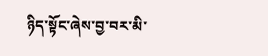ཉིད་སྟོང་ཞེས་བྱ་བར་མི་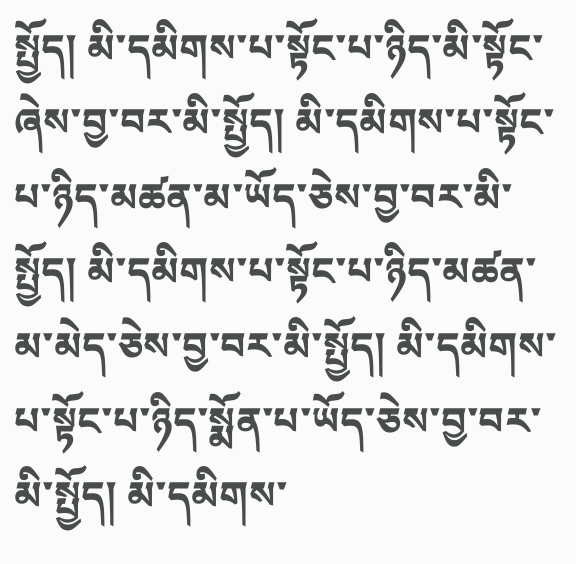སྤྱོད། མི་དམིགས་པ་སྟོང་པ་ཉིད་མི་སྟོང་ཞེས་བྱ་བར་མི་སྤྱོད། མི་དམིགས་པ་སྟོང་པ་ཉིད་མཚན་མ་ཡོད་ཅེས་བྱ་བར་མི་སྤྱོད། མི་དམིགས་པ་སྟོང་པ་ཉིད་མཚན་མ་མེད་ཅེས་བྱ་བར་མི་སྤྱོད། མི་དམིགས་པ་སྟོང་པ་ཉིད་སྨོན་པ་ཡོད་ཅེས་བྱ་བར་མི་སྤྱོད། མི་དམིགས་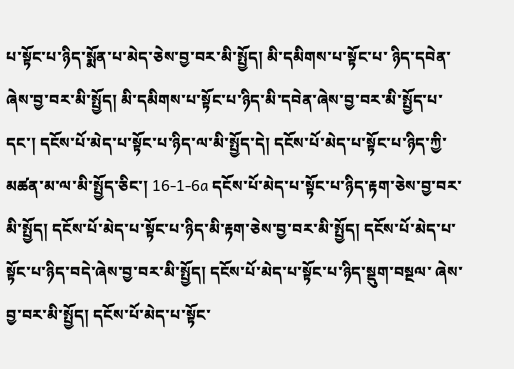པ་སྟོང་པ་ཉིད་སྨོན་པ་མེད་ཅེས་བྱ་བར་མི་སྤྱོད། མི་དམིགས་པ་སྟོང་པ་ ཉིད་དབེན་ཞེས་བྱ་བར་མི་སྤྱོད། མི་དམིགས་པ་སྟོང་པ་ཉིད་མི་དབེན་ཞེས་བྱ་བར་མི་སྤྱོད་པ་དང་། དངོས་པོ་མེད་པ་སྟོང་པ་ཉིད་ལ་མི་སྤྱོད་དེ། དངོས་པོ་མེད་པ་སྟོང་པ་ཉིད་ཀྱི་མཚན་མ་ལ་མི་སྤྱོད་ཅིང་། 16-1-6a དངོས་པོ་མེད་པ་སྟོང་པ་ཉིད་རྟག་ཅེས་བྱ་བར་མི་སྤྱོད། དངོས་པོ་མེད་པ་སྟོང་པ་ཉིད་མི་རྟག་ཅེས་བྱ་བར་མི་སྤྱོད། དངོས་པོ་མེད་པ་སྟོང་པ་ཉིད་བདེ་ཞེས་བྱ་བར་མི་སྤྱོད། དངོས་པོ་མེད་པ་སྟོང་པ་ཉིད་སྡུག་བསྔལ་ ཞེས་བྱ་བར་མི་སྤྱོད། དངོས་པོ་མེད་པ་སྟོང་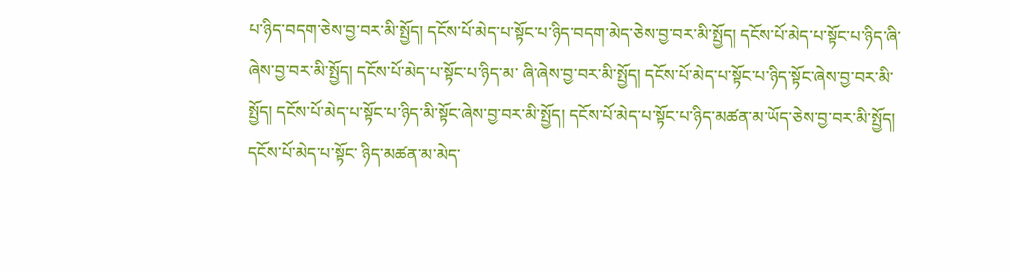པ་ཉིད་བདག་ཅེས་བྱ་བར་མི་སྤྱོད། དངོས་པོ་མེད་པ་སྟོང་པ་ཉིད་བདག་མེད་ཅེས་བྱ་བར་མི་སྤྱོད། དངོས་པོ་མེད་པ་སྟོང་པ་ཉིད་ཞི་ཞེས་བྱ་བར་མི་སྤྱོད། དངོས་པོ་མེད་པ་སྟོང་པ་ཉིད་མ་ ཞི་ཞེས་བྱ་བར་མི་སྤྱོད། དངོས་པོ་མེད་པ་སྟོང་པ་ཉིད་སྟོང་ཞེས་བྱ་བར་མི་སྤྱོད། དངོས་པོ་མེད་པ་སྟོང་པ་ཉིད་མི་སྟོང་ཞེས་བྱ་བར་མི་སྤྱོད། དངོས་པོ་མེད་པ་སྟོང་པ་ཉིད་མཚན་མ་ཡོད་ཅེས་བྱ་བར་མི་སྤྱོད། དངོས་པོ་མེད་པ་སྟོང་ ཉིད་མཚན་མ་མེད་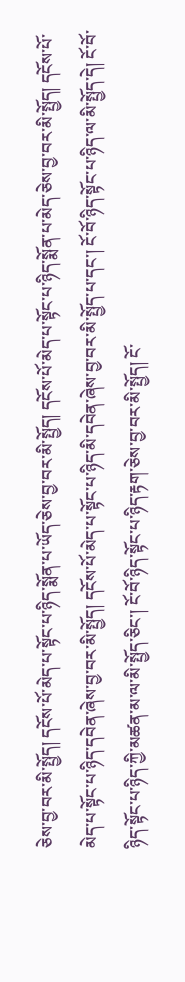ཅེས་བྱ་བར་མི་སྤྱོད། དངོས་པོ་མེད་པ་སྟོང་པ་ཉིད་སྨོན་པ་ཡོད་ཅེས་བྱ་བར་མི་སྤྱོད། དངོས་པོ་མེད་པ་སྟོང་པ་ཉིད་སྨོན་པ་མེད་ཅེས་བྱ་བར་མི་སྤྱོད། དངོས་པོ་མེད་པ་སྟོང་པ་ཉིད་དབེན་ཞེས་བྱ་བར་མི་སྤྱོད། དངོས་པོ་མེད་པ་སྟོང་པ་ཉིད་མི་དབེན་ཞེས་བྱ་བར་མི་སྤྱོད་པ་དང་། ངོ་བོ་ཉིད་སྟོང་པ་ཉིད་ལ་མི་སྤྱོད་དེ། ངོ་བོ་ཉིད་སྟོང་པ་ཉིད་ཀྱི་མཚན་མ་ལ་མི་སྤྱོད་ཅིང་། ངོ་བོ་ཉིད་སྟོང་པ་ཉིད་རྟག་ཅེས་བྱ་བར་མི་སྤྱོད། ངོ་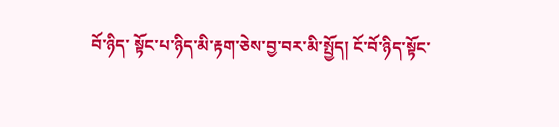བོ་ཉིད་ སྟོང་པ་ཉིད་མི་རྟག་ཅེས་བྱ་བར་མི་སྤྱོད། ངོ་བོ་ཉིད་སྟོང་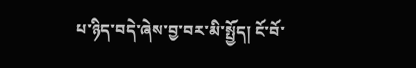པ་ཉིད་བདེ་ཞེས་བྱ་བར་མི་སྤྱོད། ངོ་བོ་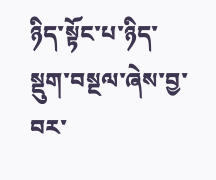ཉིད་སྟོང་པ་ཉིད་སྡུག་བསྔལ་ཞེས་བྱ་བར་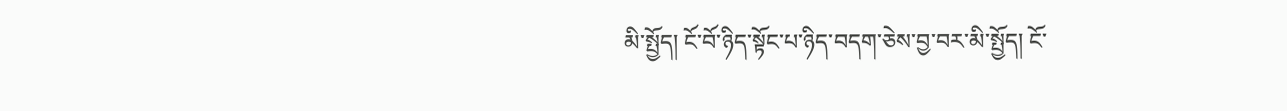མི་སྤྱོད། ངོ་བོ་ཉིད་སྟོང་པ་ཉིད་བདག་ཅེས་བྱ་བར་མི་སྤྱོད། ངོ་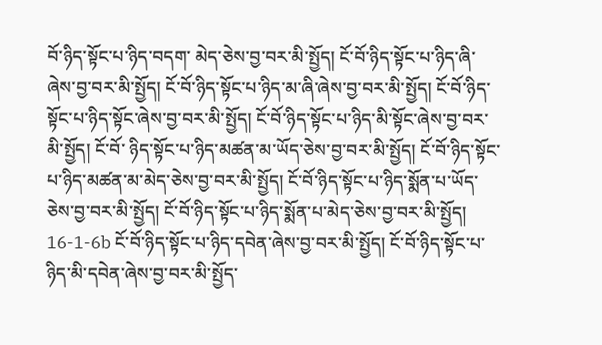བོ་ཉིད་སྟོང་པ་ཉིད་བདག་ མེད་ཅེས་བྱ་བར་མི་སྤྱོད། ངོ་བོ་ཉིད་སྟོང་པ་ཉིད་ཞི་ཞེས་བྱ་བར་མི་སྤྱོད། ངོ་བོ་ཉིད་སྟོང་པ་ཉིད་མ་ཞི་ཞེས་བྱ་བར་མི་སྤྱོད། ངོ་བོ་ཉིད་སྟོང་པ་ཉིད་སྟོང་ཞེས་བྱ་བར་མི་སྤྱོད། ངོ་བོ་ཉིད་སྟོང་པ་ཉིད་མི་སྟོང་ཞེས་བྱ་བར་མི་སྤྱོད། ངོ་བོ་ ཉིད་སྟོང་པ་ཉིད་མཚན་མ་ཡོད་ཅེས་བྱ་བར་མི་སྤྱོད། ངོ་བོ་ཉིད་སྟོང་པ་ཉིད་མཚན་མ་མེད་ཅེས་བྱ་བར་མི་སྤྱོད། ངོ་བོ་ཉིད་སྟོང་པ་ཉིད་སྨོན་པ་ཡོད་ཅེས་བྱ་བར་མི་སྤྱོད། ངོ་བོ་ཉིད་སྟོང་པ་ཉིད་སྨོན་པ་མེད་ཅེས་བྱ་བར་མི་སྤྱོད། 16-1-6b ངོ་བོ་ཉིད་སྟོང་པ་ཉིད་དབེན་ཞེས་བྱ་བར་མི་སྤྱོད། ངོ་བོ་ཉིད་སྟོང་པ་ཉིད་མི་དབེན་ཞེས་བྱ་བར་མི་སྤྱོད་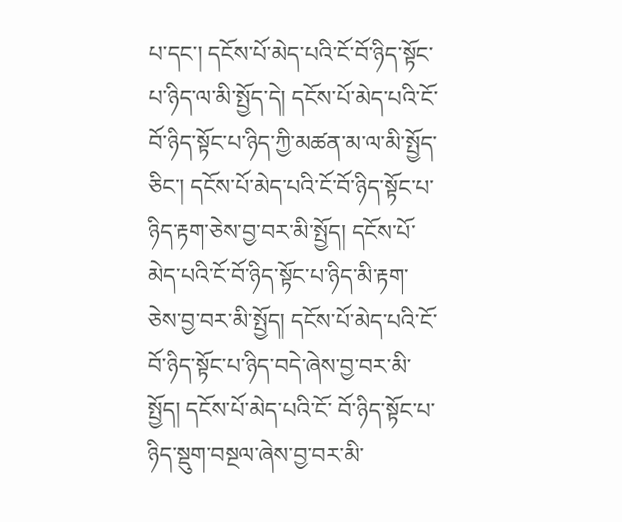པ་དང་། དངོས་པོ་མེད་པའི་ངོ་བོ་ཉིད་སྟོང་པ་ཉིད་ལ་མི་སྤྱོད་དེ། དངོས་པོ་མེད་པའི་ངོ་བོ་ཉིད་སྟོང་པ་ཉིད་ཀྱི་མཚན་མ་ལ་མི་སྤྱོད་ ཅིང་། དངོས་པོ་མེད་པའི་ངོ་བོ་ཉིད་སྟོང་པ་ཉིད་རྟག་ཅེས་བྱ་བར་མི་སྤྱོད། དངོས་པོ་མེད་པའི་ངོ་བོ་ཉིད་སྟོང་པ་ཉིད་མི་རྟག་ཅེས་བྱ་བར་མི་སྤྱོད། དངོས་པོ་མེད་པའི་ངོ་བོ་ཉིད་སྟོང་པ་ཉིད་བདེ་ཞེས་བྱ་བར་མི་སྤྱོད། དངོས་པོ་མེད་པའི་ངོ་ བོ་ཉིད་སྟོང་པ་ཉིད་སྡུག་བསྔལ་ཞེས་བྱ་བར་མི་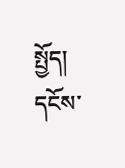སྤྱོད། དངོས་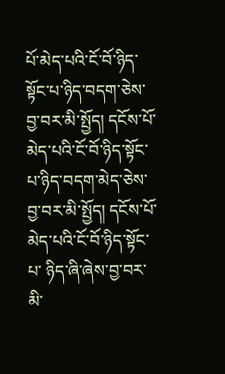པོ་མེད་པའི་ངོ་བོ་ཉིད་སྟོང་པ་ཉིད་བདག་ཅེས་བྱ་བར་མི་སྤྱོད། དངོས་པོ་མེད་པའི་ངོ་བོ་ཉིད་སྟོང་པ་ཉིད་བདག་མེད་ཅེས་བྱ་བར་མི་སྤྱོད། དངོས་པོ་མེད་པའི་ངོ་བོ་ཉིད་སྟོང་པ་ ཉིད་ཞི་ཞེས་བྱ་བར་མི་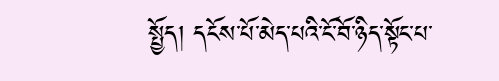སྤྱོད། དངོས་པོ་མེད་པའི་ངོ་བོ་ཉིད་སྟོང་པ་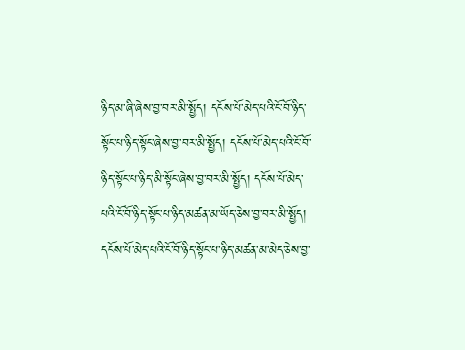ཉིད་མ་ཞི་ཞེས་བྱ་བར་མི་སྤྱོད། དངོས་པོ་མེད་པའི་ངོ་བོ་ཉིད་སྟོང་པ་ཉིད་སྟོང་ཞེས་བྱ་བར་མི་སྤྱོད། དངོས་པོ་མེད་པའི་ངོ་བོ་ཉིད་སྟོང་པ་ཉིད་མི་སྟོང་ཞེས་བྱ་བར་མི་སྤྱོད། དངོས་པོ་མེད་པའི་ངོ་བོ་ཉིད་སྟོང་པ་ཉིད་མཚན་མ་ཡོད་ཅེས་བྱ་བར་མི་སྤྱོད། དངོས་པོ་མེད་པའི་ངོ་བོ་ཉིད་སྟོང་པ་ཉིད་མཚན་མ་མེད་ཅེས་བྱ་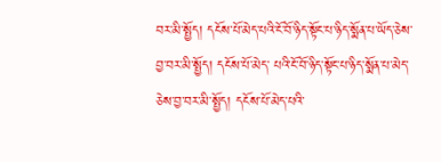བར་མི་སྤྱོད། དངོས་པོ་མེད་པའི་ངོ་བོ་ཉིད་སྟོང་པ་ཉིད་སྨོན་པ་ཡོད་ཅེས་བྱ་བར་མི་སྤྱོད། དངོས་པོ་མེད་ པའི་ངོ་བོ་ཉིད་སྟོང་པ་ཉིད་སྨོན་པ་མེད་ཅེས་བྱ་བར་མི་སྤྱོད། དངོས་པོ་མེད་པའི་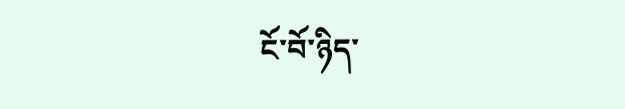ངོ་བོ་ཉིད་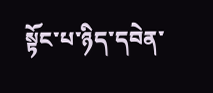སྟོང་པ་ཉིད་དབེན་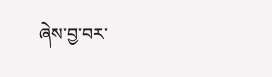ཞེས་བྱ་བར་